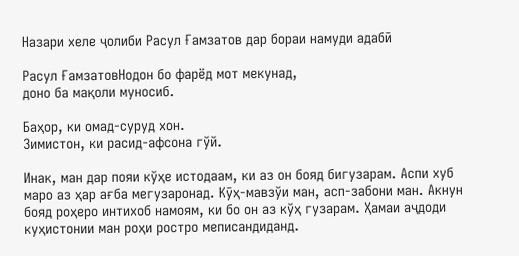Назари хеле ҷолиби Расул Ғамзатов дар бораи намуди адабӣ

Расул ҒамзатовНодон бо фарёд мот мекунад,
доно ба мақоли муносиб.

Баҳор, ки омад-суруд хон.
Зимистон, ки расид-афсона гўй.

Инак, ман дар пояи кўҳе истодаам, ки аз он бояд бигузарам. Аспи хуб маро аз ҳар ағба мегузаронад. Кӯҳ-мавзўи ман, асп-забони ман. Акнун бояд роҳеро интихоб намоям, ки бо он аз кўҳ гузарам. Ҳамаи аҷдоди куҳистонии ман роҳи ростро меписандиданд.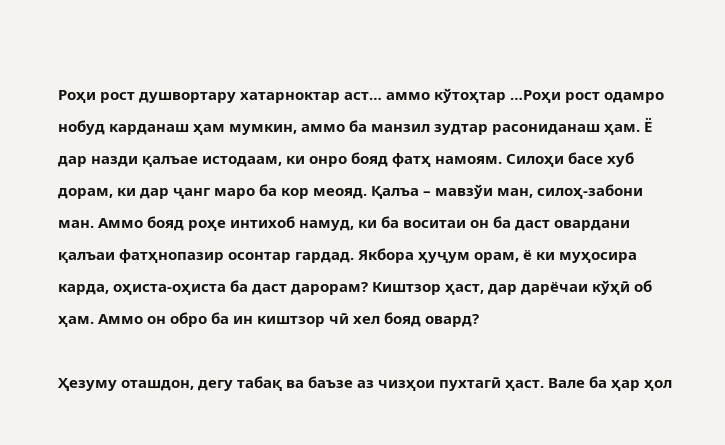Роҳи рост душвортару хатарноктар аст… аммо кўтоҳтар …Роҳи рост одамро нобуд карданаш ҳам мумкин, аммо ба манзил зудтар расониданаш ҳам. Ё дар назди қалъае истодаам, ки онро бояд фатҳ намоям. Силоҳи басе хуб дорам, ки дар ҷанг маро ба кор меояд. Қалъа – мавзўи ман, силоҳ-забони ман. Аммо бояд роҳе интихоб намуд, ки ба воситаи он ба даст овардани қалъаи фатҳнопазир осонтар гардад. Якбора ҳуҷум орам, ё ки муҳосира карда, оҳиста-оҳиста ба даст дарорам? Киштзор ҳаст, дар дарёчаи кўҳӣ об ҳам. Аммо он обро ба ин киштзор чӣ хел бояд овард?

Ҳезуму оташдон, дегу табақ ва баъзе аз чизҳои пухтагӣ ҳаст. Вале ба ҳар ҳол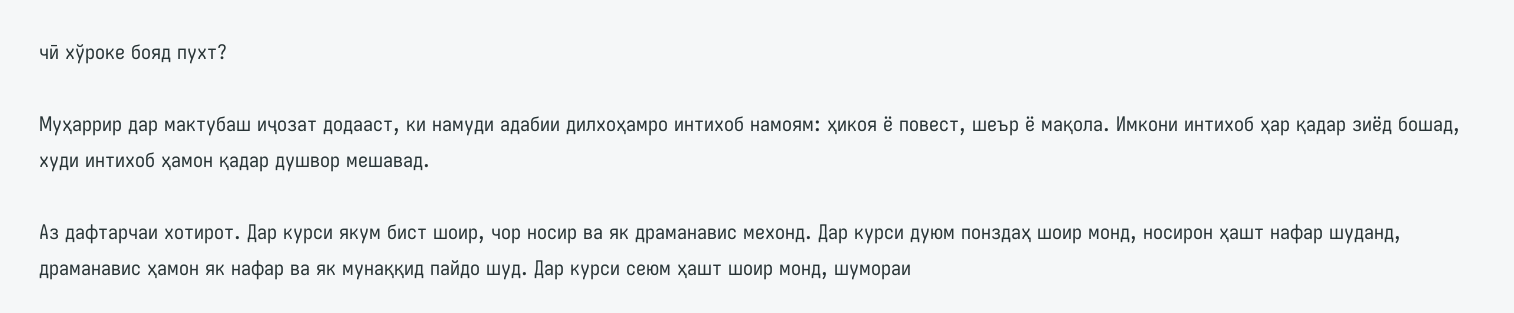чӣ хўроке бояд пухт?

Муҳаррир дар мактубаш иҷозат додааст, ки намуди адабии дилхоҳамро интихоб намоям: ҳикоя ё повест, шеър ё мақола. Имкони интихоб ҳар қадар зиёд бошад, худи интихоб ҳамон қадар душвор мешавад.

Аз дафтарчаи хотирот. Дар курси якум бист шоир, чор носир ва як драманавис мехонд. Дар курси дуюм понздаҳ шоир монд, носирон ҳашт нафар шуданд, драманавис ҳамон як нафар ва як мунаққид пайдо шуд. Дар курси сеюм ҳашт шоир монд, шумораи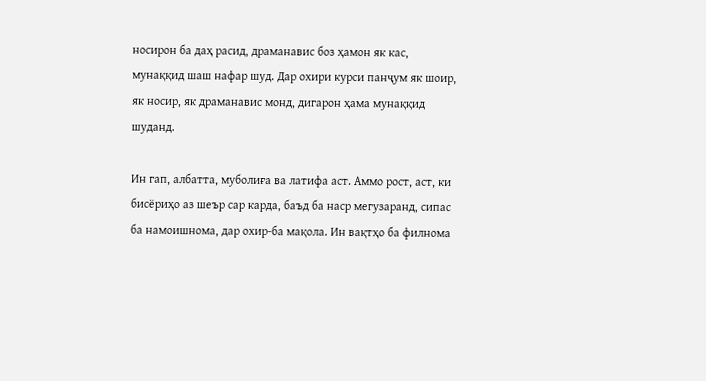носирон ба даҳ расид, драманавис боз ҳамон як кас, мунаққид шаш нафар шуд. Дар охири курси панҷум як шоир, як носир, як драманавис монд, дигарон ҳама мунаққид шуданд.

Ин гап, албатта, муболиға ва латифа аст. Аммо рост, аст, ки бисёриҳо аз шеър сар карда, баъд ба наср мегузаранд, сипас ба намоишнома, дар охир-ба мақола. Ин вақтҳо ба филнома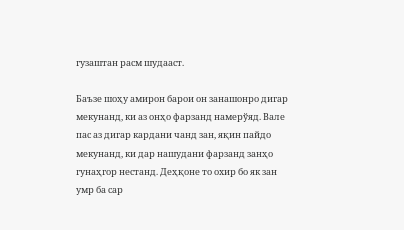гузаштан расм шудааст.

Баъзе шоҳу амирон барои он занашонро дигар мекунанд, ки аз онҳо фарзанд намерўяд. Вале пас аз дигар кардани чанд зан, яқин пайдо мекунанд, ки дар нашудани фарзанд занҳо гунаҳгор нестанд. Деҳқоне то охир бо як зан умр ба сар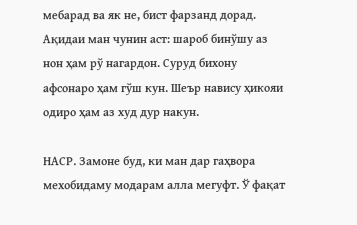мебарад ва як не, бист фарзанд дорад. Ақидаи ман чунин аст: шароб бинўшу аз нон ҳам рў нагардон. Суруд бихону афсонаро ҳам гўш кун. Шеър навису ҳикояи одиро ҳам аз худ дур накун.

НАСР. Замоне буд, ки ман дар гаҳвора мехобидаму модарам алла мегуфт. Ў фақат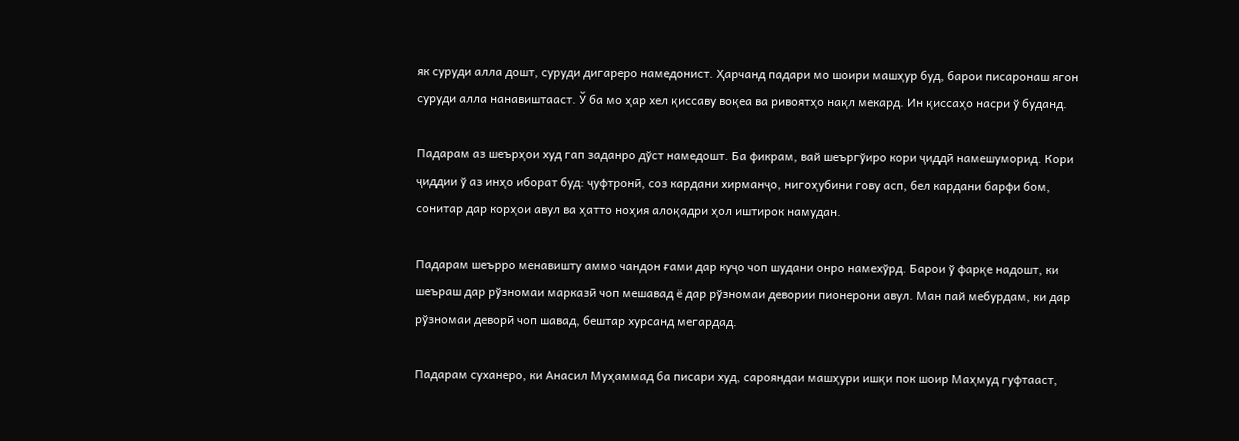як суруди алла дошт, суруди дигареро намедонист. Ҳарчанд падари мо шоири машҳур буд, барои писаронаш ягон суруди алла нанавиштааст. Ў ба мо ҳар хел қиссаву воқеа ва ривоятҳо нақл мекард. Ин қиссаҳо насри ў буданд.

Падарам аз шеърҳои худ гап заданро дўст намедошт. Ба фикрам, вай шеъргўиро кори ҷиддӣ намешуморид. Кори ҷиддии ў аз инҳо иборат буд: ҷуфтронӣ, соз кардани хирманҷо, нигоҳубини гову асп, бел кардани барфи бом, сонитар дар корҳои авул ва ҳатто ноҳия алоқадри ҳол иштирок намудан.

Падарам шеърро менавишту аммо чандон ғами дар куҷо чоп шудани онро намехўрд. Барои ў фарқе надошт, ки шеъраш дар рўзномаи марказӣ чоп мешавад ё дар рўзномаи девории пионерони авул. Ман пай мебурдам, ки дар рўзномаи деворӣ чоп шавад, бештар хурсанд мегардад.

Падарам суханеро, ки Анасил Муҳаммад ба писари худ, сарояндаи машҳури ишқи пок шоир Маҳмуд гуфтааст,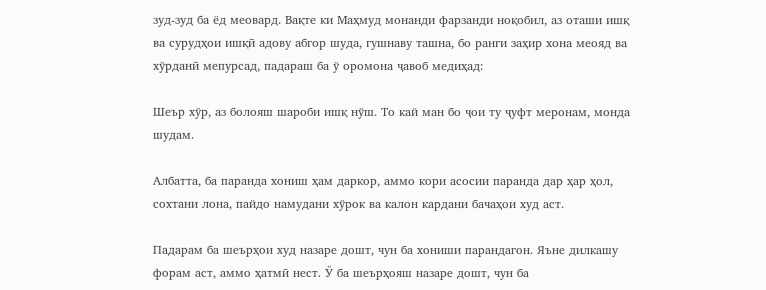зуд-зуд ба ёд меовард. Вақте ки Маҳмуд монанди фарзанди ноқобил, аз оташи ишқ ва сурудҳои ишқӣ адову абгор шуда, гушнаву ташна, бо ранги заҳир хона меояд ва хўрданӣ мепурсад, падараш ба ў оромона ҷавоб медиҳад:

Шеър хўр, аз болояш шароби ишқ нўш. То кай ман бо ҷои ту ҷуфт меронам, монда шудам.

Албатта, ба паранда хониш ҳам даркор, аммо кори асосии паранда дар ҳар ҳол, сохтани лона, пайдо намудани хўрок ва калон кардани бачаҳои худ аст.

Падарам ба шеърҳои худ назаре дошт, чун ба хониши парандагон. Яъне дилкашу форам аст, аммо ҳатмӣ нест. Ў ба шеърҳояш назаре дошт, чун ба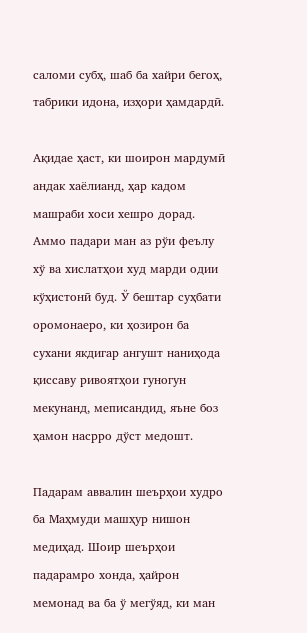саломи субҳ, шаб ба хайри бегоҳ, табрики идона, изҳори ҳамдардӣ.

Ақидае ҳаст, ки шоирон мардумӣ андак хаёлианд, ҳар кадом машраби хоси хешро дорад. Аммо падари ман аз рўи феълу хў ва хислатҳои худ марди одии кўҳистонӣ буд. Ў бештар суҳбати оромонаеро, ки ҳозирон ба сухани якдигар ангушт наниҳода қиссаву ривоятҳои гуногун мекунанд, меписандид, яъне боз ҳамон насрро дўст медошт.

Падарам аввалин шеърҳои худро ба Маҳмуди машҳур нишон медиҳад. Шоир шеърҳои падарамро хонда, ҳайрон мемонад ва ба ў мегўяд, ки ман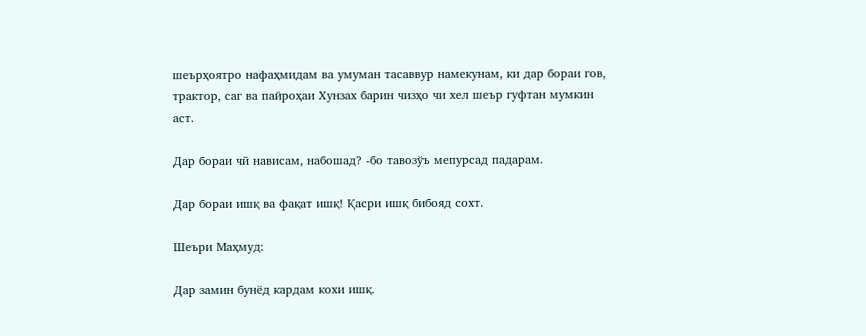шеърҳоятро нафаҳмидам ва умуман тасаввур намекунам, ки дар бораи гов, трактор, саг ва пайроҳаи Хунзах барин чизҳо чи хел шеър гуфтан мумкин аст.

Дар бораи чӣ нависам, набошад? -бо тавозўъ мепурсад падарам.

Дар бораи ишқ ва фақат ишқ! Қасри ишқ бибояд сохт.

Шеъри Маҳмуд:

Дар замин бунёд кардам кохи ишқ.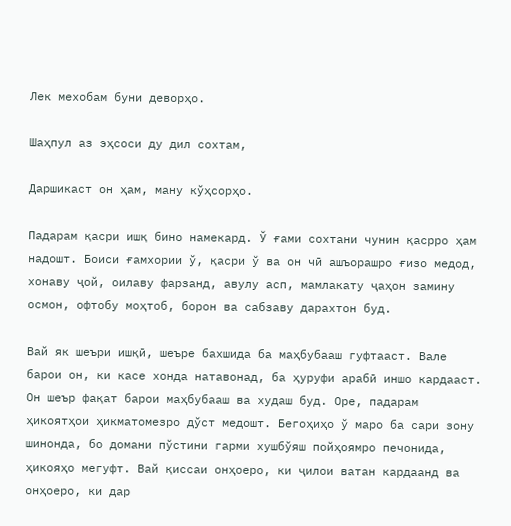Лек мехобам буни деворҳо.

Шаҳпул аз эҳсоси ду дил сохтам,

Даршикаст он ҳам, ману кўҳсорҳо.

Падарам қасри ишқ бино намекард. Ў ғами сохтани чунин қасрро ҳам надошт. Боиси ғамхории ў, қасри ў ва он чӣ ашъорашро ғизо медод, хонаву ҷой, оилаву фарзанд, авулу асп, мамлакату ҷаҳон замину осмон, офтобу моҳтоб, борон ва сабзаву дарахтон буд.

Вай як шеъри ишқӣ, шеъре бахшида ба маҳбубааш гуфтааст. Вале барои он, ки касе хонда натавонад, ба ҳуруфи арабӣ иншо кардааст. Он шеър фақат барои маҳбубааш ва худаш буд. Оре, падарам ҳикоятҳои ҳикматомезро дўст медошт. Бегоҳиҳо ў маро ба сари зону шинонда, бо домани пўстини гарми хушбўяш пойҳоямро печонида, ҳикояҳо мегуфт. Вай қиссаи онҳоеро, ки ҷилои ватан кардаанд ва онҳоеро, ки дар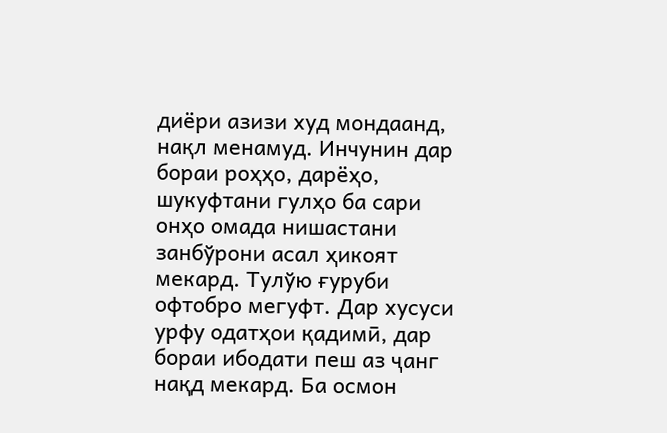диёри азизи худ мондаанд, нақл менамуд. Инчунин дар бораи роҳҳо, дарёҳо, шукуфтани гулҳо ба сари онҳо омада нишастани занбўрони асал ҳикоят мекард. Тулўю ғуруби офтобро мегуфт. Дар хусуси урфу одатҳои қадимӣ, дар бораи ибодати пеш аз ҷанг нақд мекард. Ба осмон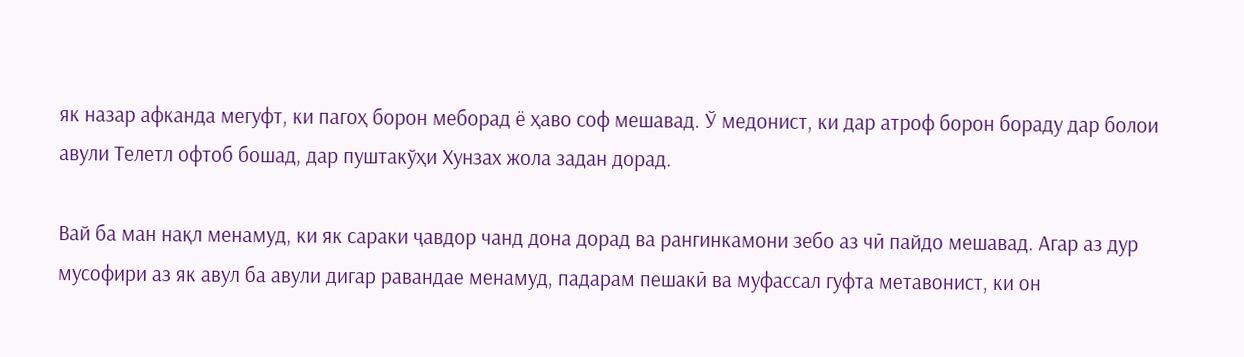як назар афканда мегуфт, ки пагоҳ борон меборад ё ҳаво соф мешавад. Ў медонист, ки дар атроф борон бораду дар болои авули Телетл офтоб бошад, дар пуштакўҳи Хунзах жола задан дорад.

Вай ба ман нақл менамуд, ки як сараки ҷавдор чанд дона дорад ва рангинкамони зебо аз чӣ пайдо мешавад. Агар аз дур мусофири аз як авул ба авули дигар равандае менамуд, падарам пешакӣ ва муфассал гуфта метавонист, ки он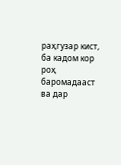раҳгузар кист, ба кадом кор роҳ баромадааст ва дар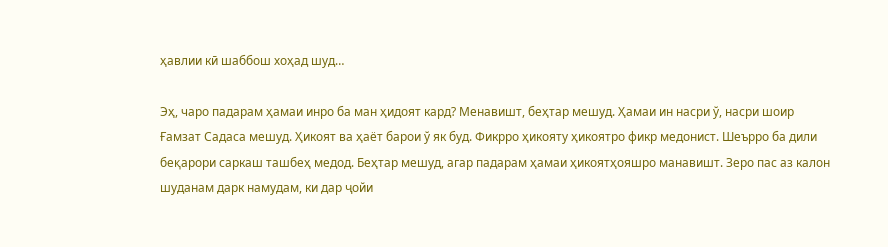ҳавлии кӣ шаббош хоҳад шуд…

Эҳ, чаро падарам ҳамаи инро ба ман ҳидоят кард? Менавишт, беҳтар мешуд. Ҳамаи ин насри ў, насри шоир Ғамзат Садаса мешуд. Ҳикоят ва ҳаёт барои ў як буд. Фикрро ҳикояту ҳикоятро фикр медонист. Шеърро ба дили беқарори саркаш ташбеҳ медод. Беҳтар мешуд, агар падарам ҳамаи ҳикоятҳояшро манавишт. Зеро пас аз калон шуданам дарк намудам, ки дар ҷойи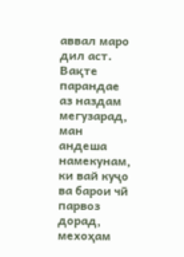аввал маро дил аст. Вақте парандае аз наздам мегузарад, ман андеша намекунам, ки вай куҷо ва барои чӣ парвоз дорад, мехоҳам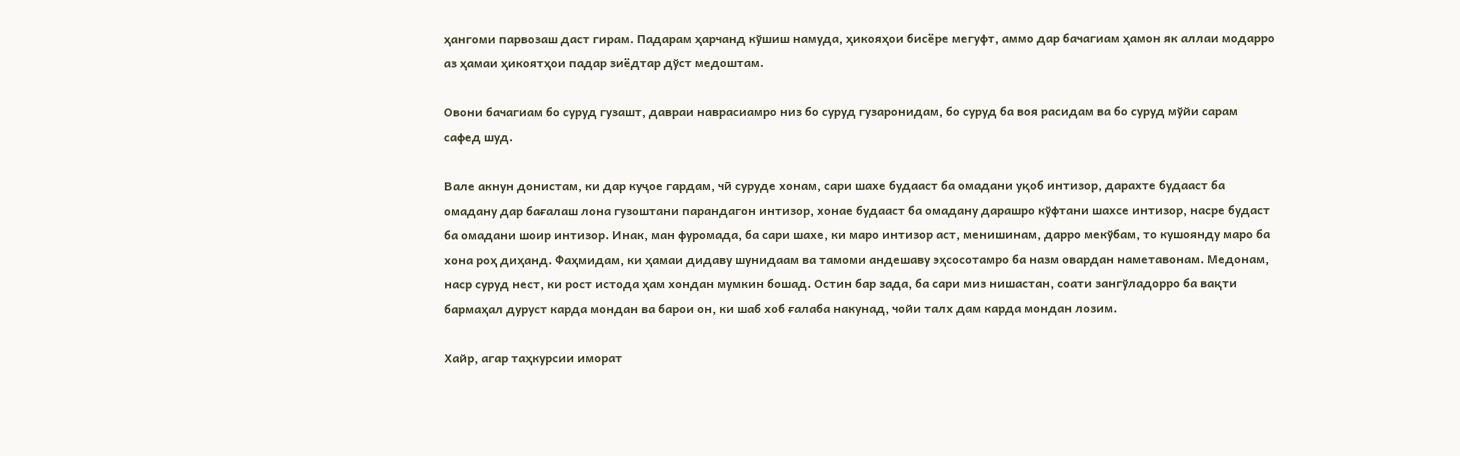ҳангоми парвозаш даст гирам. Падарам ҳарчанд кўшиш намуда, ҳикояҳои бисёре мегуфт, аммо дар бачагиам ҳамон як аллаи модарро аз ҳамаи ҳикоятҳои падар зиёдтар дўст медоштам.

Овони бачагиам бо суруд гузашт, давраи наврасиамро низ бо суруд гузаронидам, бо суруд ба воя расидам ва бо суруд мўйи сарам сафед шуд.

Вале акнун донистам, ки дар куҷое гардам, чӣ суруде хонам, сари шахе будааст ба омадани уқоб интизор, дарахте будааст ба омадану дар бағалаш лона гузоштани парандагон интизор, хонае будааст ба омадану дарашро кўфтани шахсе интизор, насре будаст ба омадани шоир интизор. Инак, ман фуромада, ба сари шахе, ки маро интизор аст, менишинам, дарро мекўбам, то кушоянду маро ба хона роҳ диҳанд. Фаҳмидам, ки ҳамаи дидаву шунидаам ва тамоми андешаву эҳсосотамро ба назм овардан наметавонам. Медонам, наср суруд нест, ки рост истода ҳам хондан мумкин бошад. Остин бар зада, ба сари миз нишастан, соати зангўладорро ба вақти бармаҳал дуруст карда мондан ва барои он, ки шаб хоб ғалаба накунад, чойи талх дам карда мондан лозим.

Хайр, агар таҳкурсии иморат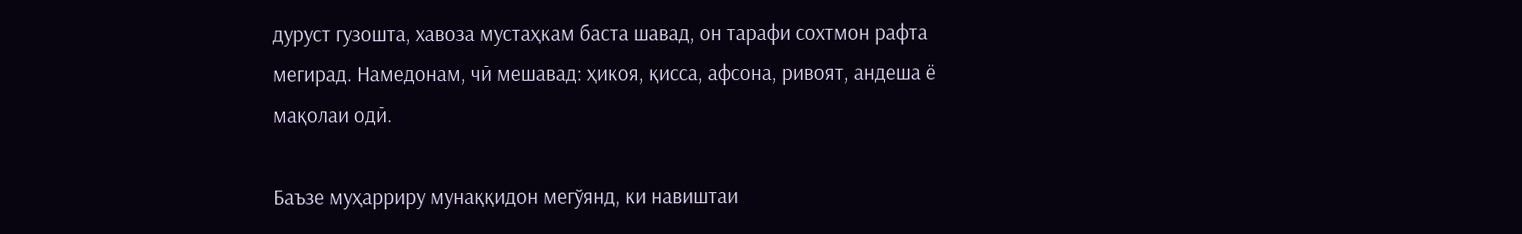дуруст гузошта, хавоза мустаҳкам баста шавад, он тарафи сохтмон рафта мегирад. Намедонам, чӣ мешавад: ҳикоя, қисса, афсона, ривоят, андеша ё мақолаи одӣ.

Баъзе муҳарриру мунаққидон мегўянд, ки навиштаи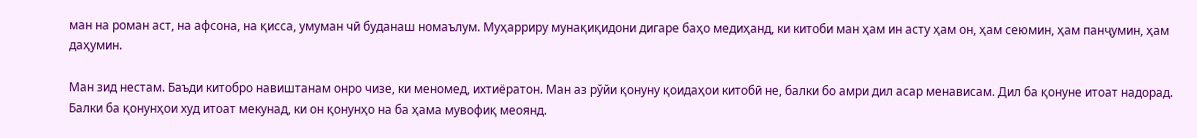ман на роман аст, на афсона, на қисса, умуман чӣ буданаш номаълум. Муҳарриру мунақиқидони дигаре баҳо медиҳанд, ки китоби ман ҳам ин асту ҳам он, ҳам сеюмин, ҳам панҷумин, ҳам даҳумин.

Ман зид нестам. Баъди китобро навиштанам онро чизе, ки меномед, ихтиёратон. Ман аз рўйи қонуну қоидаҳои китобӣ не, балки бо амри дил асар менависам. Дил ба қонуне итоат надорад. Балки ба қонунҳои худ итоат мекунад, ки он қонунҳо на ба ҳама мувофиқ меоянд.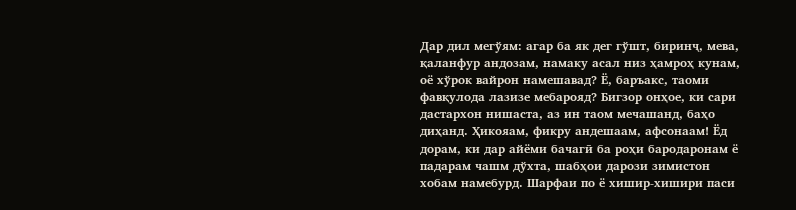Дар дил мегўям: агар ба як дег гўшт, биринҷ, мева, қаланфур андозам, намаку асал низ ҳамроҳ кунам, оё хўрок вайрон намешавад? Ё, баръакс, таоми фавқулода лазизе мебарояд? Бигзор онҳое, ки сари дастархон нишаста, аз ин таом мечашанд, баҳо диҳанд. Ҳикояам, фикру андешаам, афсонаам! Ёд дорам, ки дар айёми бачагӣ ба роҳи бародаронам ё падарам чашм дўхта, шабҳои дарози зимистон хобам намебурд. Шарфаи по ё хишир-хишири паси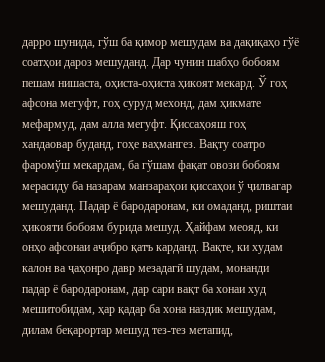дарро шунида, гўш ба қимор мешудам ва дақиқаҳо гўё соатҳои дароз мешуданд. Дар чунин шабҳо бобоям пешам нишаста, оҳиста-оҳиста ҳикоят мекард. Ў гоҳ афсона мегуфт, гоҳ суруд мехонд, дам ҳикмате мефармуд, дам алла мегуфт. Қиссаҳояш гоҳ хандаовар буданд, гоҳе ваҳмангез. Вақту соатро фаромўш мекардам, ба гўшам фақат овози бобоям мерасиду ба назарам манзараҳои қиссаҳои ў ҷилвагар мешуданд. Падар ё бародаронам, ки омаданд, риштаи ҳикояти бобоям бурида мешуд. Ҳайфам меояд, ки онҳо афсонаи аҷибро қатъ карданд. Вақте, ки худам калон ва ҷаҳонро давр мезадагӣ шудам, монанди падар ё бародаронам, дар сари вақт ба хонаи худ мешитобидам, ҳар қадар ба хона наздик мешудам, дилам беқарортар мешуд тез-тез метапид,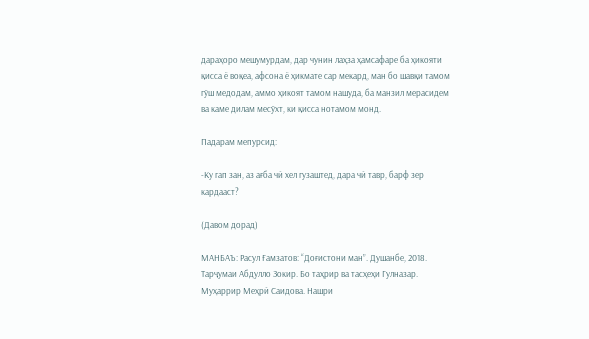дараҳоро мешумурдам, дар чунин лаҳза ҳамсафаре ба ҳикояти қисса ё воқеа, афсона ё ҳикмате сар мекард, ман бо шавқи тамом гўш медодам, аммо ҳикоят тамом нашуда, ба манзил мерасидем ва каме дилам месўхт, ки қисса нотамом монд.

Падарам мепурсид:

-Ку гап зан, аз ағба чӣ хел гузаштед, дара чӣ тавр, барф зер кардааст?

(Давом дорад)

МАНБАЪ: Расул Ғамзатов: “Доғистони ман”. Душанбе, 2018. Тарҷумаи Абдулло Зокир. Бо таҳрир ва тасҳеҳи Гулназар. Муҳаррир Меҳрӣ Саидова. Нашри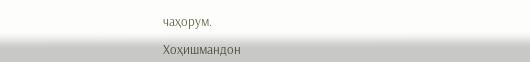чаҳорум.

Хоҳишмандон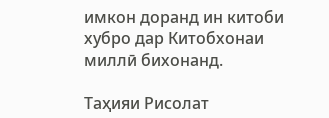имкон доранд ин китоби хубро дар Китобхонаи миллӣ бихонанд.

Таҳияи Рисолат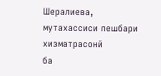Шералиева,
мутахассиси пешбари хизматрасонӣ
ба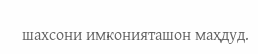шахсони имконияташон маҳдуд.